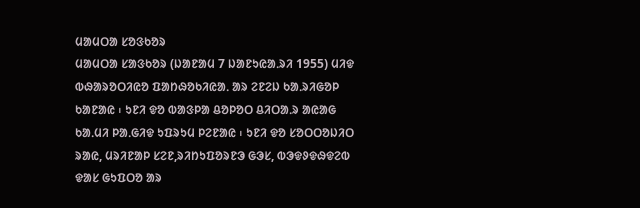ᱢᱟᱢᱛᱟ ᱥᱚᱝᱠᱚᱨ
ᱢᱟᱢᱛᱟ ᱥᱟᱝᱠᱚᱨ (ᱡᱟᱱᱟᱢ 7 ᱡᱟᱱᱩᱭᱟᱹᱨᱤ 1955) ᱢᱤᱫ ᱵᱷᱟᱨᱚᱛᱤᱭᱚ ᱯᱟᱴᱷᱚᱠᱤᱭᱟᱹ ᱟᱨ ᱮᱱᱮᱡ ᱠᱟᱹᱨᱤᱜᱚᱞ ᱠᱟᱱᱟᱭ ᱾ ᱩᱱᱤ ᱫᱚ ᱵᱟᱝᱞᱟ ᱪᱚᱞᱚᱛ ᱪᱤᱛᱟᱹᱨ ᱟᱭᱟᱜ ᱠᱟᱹᱢᱤ ᱞᱟᱹᱜᱤᱫ ᱩᱯᱨᱩᱢ ᱞᱮᱱᱟᱭ ᱾ ᱩᱱᱤ ᱫᱚ ᱥᱚᱛᱛᱚᱡᱤᱛ ᱨᱟᱭ, ᱢᱨᱤᱱᱟᱞ ᱥᱮᱱ,ᱨᱤᱴᱩᱯᱚᱨᱱᱳ ᱜᱳᱥ, ᱵᱳᱫᱽᱫᱷᱫᱮᱵ ᱫᱟᱥ ᱜᱩᱯᱛᱚ ᱟᱨ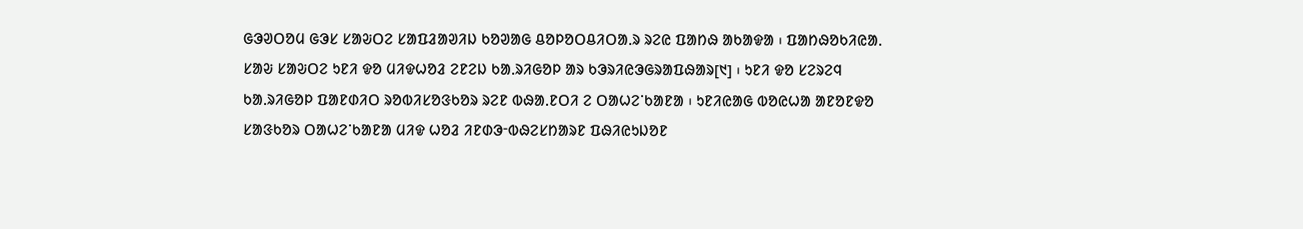ᱜᱳᱣᱛᱚᱢ ᱜᱳᱥ ᱥᱟᱶᱛᱮ ᱥᱟᱯᱲᱟᱣᱤᱡ ᱠᱚᱣᱟᱜ ᱪᱚᱞᱚᱛᱪᱤᱛᱟᱹᱨ ᱨᱮᱭ ᱯᱟᱴᱷ ᱟᱠᱟᱫᱟ ᱾ ᱯᱟᱴᱷᱚᱠᱤᱭᱟᱹ ᱥᱟᱶ ᱥᱟᱶᱛᱮ ᱩᱱᱤ ᱫᱚ ᱢᱤᱫᱦᱚᱲ ᱮᱱᱮᱡ ᱠᱟᱹᱨᱤᱜᱚᱞ ᱟᱨ ᱠᱳᱨᱤᱭᱳᱜᱨᱟᱯᱷᱟᱨ[᱑] ᱾ ᱩᱱᱤ ᱫᱚ ᱥᱮᱨᱮᱧ ᱠᱟᱹᱨᱤᱜᱚᱞ ᱯᱟᱱᱰᱤᱛ ᱨᱚᱵᱤᱥᱚᱝᱠᱚᱨ ᱨᱮᱱ ᱵᱷᱟᱹᱱᱛᱤ ᱮ ᱛᱟᱦᱮᱸᱠᱟᱱᱟ ᱾ ᱩᱱᱤᱭᱟᱜ ᱵᱚᱭᱦᱟ ᱟᱱᱚᱱᱫᱚ ᱥᱟᱝᱠᱚᱨ ᱛᱟᱦᱮᱸᱠᱟᱱᱟ ᱢᱤᱫ ᱦᱚᱲ ᱤᱱᱰᱳᱼᱵᱷᱮᱥᱴᱟᱨᱱ ᱯᱷᱤᱭᱩᱡᱚᱱ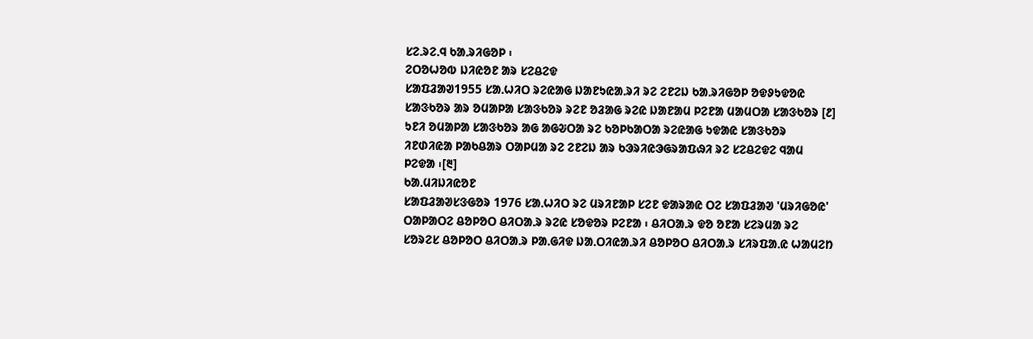ᱥᱮᱹᱨᱮᱹᱧ ᱠᱟᱹᱨᱤᱜᱚᱞ ᱾
ᱮᱛᱚᱦᱚᱵ ᱡᱤᱭᱚᱱ ᱟᱨ ᱥᱮᱪᱮᱫ
ᱥᱟᱯᱲᱟᱣ1955 ᱥᱟᱹᱦᱤᱛ ᱨᱮᱭᱟᱜ ᱡᱟᱱᱩᱭᱟᱹᱨᱤ ᱨᱮ ᱮᱱᱮᱡ ᱠᱟᱹᱨᱤᱜᱚᱞ ᱚᱫᱽᱩᱫᱚᱭ ᱥᱟᱝᱠᱚᱨ ᱟᱨ ᱚᱢᱟᱞᱟ ᱥᱟᱝᱠᱚᱨ ᱨᱮᱱ ᱚᱲᱟᱜ ᱨᱮᱭ ᱡᱟᱱᱟᱢ ᱞᱮᱱᱟ ᱢᱟᱢᱛᱟ ᱥᱟᱝᱠᱚᱨ [᱒] ᱩᱱᱤ ᱚᱢᱟᱞᱟ ᱥᱟᱝᱠᱚᱨ ᱟᱜ ᱟᱜᱶᱛᱟ ᱨᱮ ᱠᱚᱞᱠᱟᱛᱟ ᱨᱮᱭᱟᱜ ᱩᱫᱟᱭ ᱥᱟᱝᱠᱚᱨ ᱤᱱᱰᱤᱭᱟ ᱞᱟᱠᱪᱟᱨ ᱛᱟᱞᱢᱟ ᱨᱮ ᱮᱱᱮᱡ ᱟᱨ ᱠᱳᱨᱤᱭᱳᱜᱨᱟᱯᱷᱤ ᱨᱮ ᱥᱮᱪᱮᱫᱮ ᱧᱟᱢ ᱞᱮᱫᱟ ᱾[᱓]
ᱠᱟᱹᱢᱤᱡᱤᱭᱚᱱ
ᱥᱟᱯᱲᱟᱣᱥᱝᱜᱚᱨ 1976 ᱥᱟᱹᱦᱤᱛ ᱨᱮ ᱢᱨᱤᱱᱟᱞ ᱥᱮᱱ ᱫᱟᱨᱟᱭ ᱛᱮ ᱥᱟᱯᱲᱟᱣ 'ᱢᱨᱤᱜᱚᱭ' ᱛᱟᱞᱟᱛᱮ ᱪᱚᱞᱚᱛ ᱪᱤᱛᱟᱹᱨ ᱨᱮᱭ ᱥᱚᱫᱚᱨ ᱞᱮᱱᱟ ᱾ ᱪᱤᱛᱟᱹᱨ ᱫᱚ ᱚᱱᱟ ᱥᱮᱨᱢᱟ ᱨᱮ ᱥᱚᱨᱮᱥ ᱪᱚᱞᱚᱛ ᱪᱤᱛᱟᱹᱨ ᱞᱟᱹᱜᱤᱫ ᱡᱟᱹᱛᱤᱭᱟᱹᱨᱤ ᱪᱚᱞᱚᱛ ᱪᱤᱛᱟᱹᱨ ᱥᱤᱨᱯᱟᱹᱭ ᱦᱟᱢᱮᱴ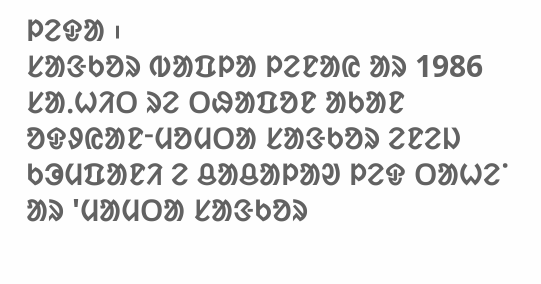ᱞᱮᱫᱟ ᱾
ᱥᱟᱝᱠᱚᱨ ᱵᱟᱯᱞᱟ ᱞᱮᱱᱟᱭ ᱟᱨ 1986 ᱥᱟᱹᱦᱤᱛ ᱨᱮ ᱛᱷᱟᱯᱚᱱ ᱟᱠᱟᱱ ᱚᱫᱽᱭᱟᱱᱼᱢᱚᱢᱛᱟ ᱥᱟᱝᱠᱚᱨ ᱮᱱᱮᱡ ᱠᱳᱢᱯᱟᱱᱤ ᱮ ᱪᱟᱪᱟᱞᱟᱣ ᱞᱮᱫ ᱛᱟᱦᱮᱸ ᱟᱨ 'ᱢᱟᱢᱛᱟ ᱥᱟᱝᱠᱚᱨ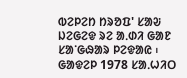ᱵᱮᱞᱮᱴ ᱴᱨᱚᱯ' ᱥᱟᱶ ᱡᱮᱜᱮᱫ ᱨᱮ ᱟᱹᱰᱤ ᱜᱟᱱ ᱥᱟᱸᱜᱷᱟᱨ ᱞᱮᱫᱟᱭ ᱾ ᱜᱟᱫᱮᱞ 1978 ᱥᱟᱹᱦᱤᱛ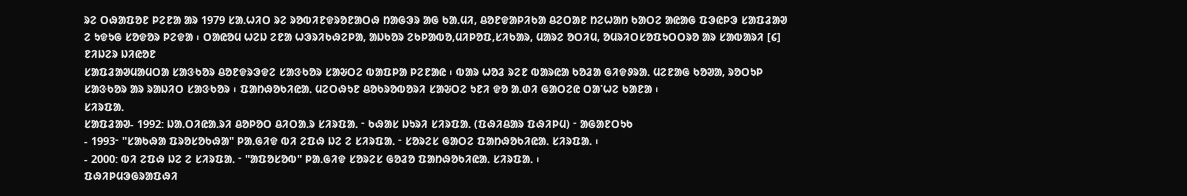ᱨᱮ ᱛᱷᱟᱯᱚᱱ ᱞᱮᱱᱟ ᱟᱨ 1979 ᱥᱟᱹᱦᱤᱛ ᱨᱮ ᱨᱚᱵᱤᱱᱫᱨᱚᱱᱟᱛᱷ ᱴᱟᱜᱳᱨ ᱟᱜ ᱠᱟᱹᱢᱤ, ᱪᱚᱱᱫᱟᱞᱤᱠᱟ ᱪᱮᱛᱟᱱ ᱴᱮᱦᱟᱴ ᱠᱟᱛᱮ ᱟᱭᱟᱜ ᱯᱳᱭᱞᱳ ᱥᱟᱯᱲᱟᱣ ᱮ ᱩᱫᱩᱜ ᱥᱚᱫᱚᱨ ᱞᱮᱫᱟ ᱾ ᱛᱟᱭᱚᱢ ᱦᱮᱡ ᱮᱱᱟ ᱦᱳᱨᱤᱠᱷᱮᱞᱟ, ᱟᱡᱠᱚᱨ ᱮᱠᱞᱟᱵᱚ,ᱢᱤᱞᱚᱯ,ᱥᱤᱠᱟᱨ, ᱢᱟᱨᱮ ᱚᱛᱤᱢ, ᱚᱢᱨᱤᱛᱥᱚᱯᱩᱛᱛᱨᱚ ᱟᱨ ᱥᱟᱵᱟᱨᱤ [᱔]
ᱱᱤᱡᱮᱨ ᱡᱤᱭᱚᱱ
ᱥᱟᱯᱲᱟᱣᱢᱟᱢᱛᱟ ᱥᱟᱝᱠᱚᱨ ᱪᱚᱱᱫᱨᱳᱫᱮ ᱥᱟᱝᱠᱚᱨ ᱥᱟᱶᱛᱮ ᱵᱟᱯᱞᱟ ᱞᱮᱱᱟᱭ ᱾ ᱵᱟᱨ ᱦᱚᱲ ᱨᱮᱱ ᱵᱟᱨᱭᱟ ᱠᱚᱲᱟ ᱜᱤᱫᱽᱨᱟᱹ ᱢᱮᱱᱟᱜ ᱠᱚᱣᱟ, ᱨᱚᱛᱩᱞ ᱥᱟᱝᱠᱚᱨ ᱟᱨ ᱨᱟᱡᱤᱛ ᱥᱟᱝᱠᱚᱨ ᱾ ᱯᱟᱴᱷᱚᱠᱤᱭᱟᱹ ᱢᱮᱛᱷᱩᱱ ᱪᱚᱠᱨᱚᱵᱚᱨᱤ ᱥᱟᱶᱛᱮ ᱩᱱᱤ ᱫᱚ ᱟᱹᱰᱤ ᱜᱟᱛᱮᱭ ᱛᱟᱸᱦᱮ ᱠᱟᱱᱟ ᱾
ᱥᱤᱨᱯᱟᱹ
ᱥᱟᱯᱲᱟᱣ- 1992: ᱡᱟᱹᱛᱤᱭᱟᱹᱨᱤ ᱪᱚᱞᱚᱛ ᱪᱤᱛᱟᱹᱨ ᱥᱤᱨᱯᱟᱹ ᱼ ᱠᱷᱟᱥ ᱡᱩᱨᱤ ᱥᱤᱨᱯᱟᱹ (ᱯᱷᱤᱪᱟᱨ ᱯᱷᱤᱞᱢ) ᱼ ᱟᱜᱟᱱᱛᱩᱠ
- 1993ᱼ "ᱥᱟᱠᱷᱟ ᱯᱨᱚᱥᱚᱠᱷᱟ" ᱞᱟᱹᱜᱤᱫ ᱵᱤ ᱮᱯᱷ ᱡᱮ ᱮ ᱥᱤᱨᱯᱟᱹ ᱼ ᱥᱚᱨᱮᱥ ᱜᱟᱛᱮ ᱯᱟᱴᱷᱚᱠᱤᱭᱟᱹ ᱥᱤᱨᱯᱟᱹ ᱾
- 2000: ᱵᱤ ᱮᱯᱷ ᱡᱮ ᱮ ᱥᱤᱨᱯᱟᱹ ᱼ "ᱟᱯᱚᱥᱚᱵ" ᱞᱟᱹᱜᱤᱫ ᱥᱚᱨᱮᱥ ᱜᱚᱲᱚ ᱯᱟᱴᱷᱚᱠᱤᱭᱟᱹ ᱥᱤᱨᱯᱟᱹ ᱾
ᱯᱷᱤᱞᱢᱳᱜᱨᱟᱯᱷᱤ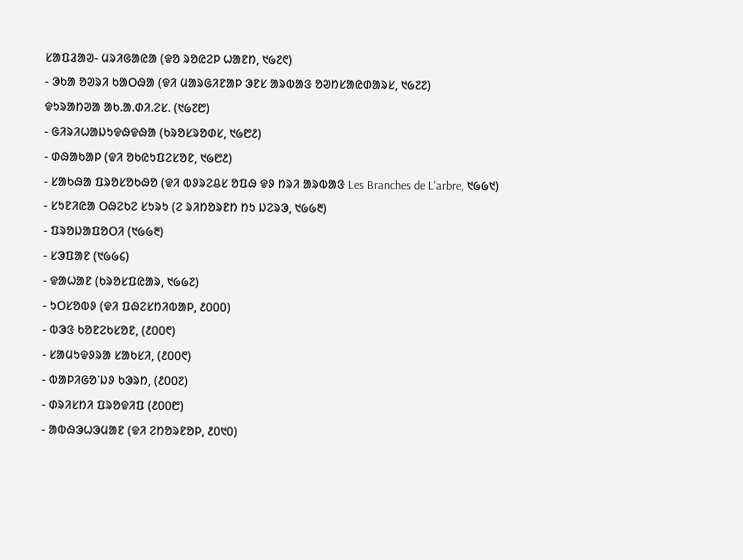ᱥᱟᱯᱲᱟᱣ- ᱢᱨᱤᱜᱟᱭᱟ (ᱫᱚ ᱨᱚᱭᱮᱞ ᱦᱟᱱᱴ, ᱑᱙᱗᱖)
- ᱳᱠᱟ ᱚᱣᱨᱤ ᱠᱟᱛᱷᱟ (ᱫᱤ ᱢᱟᱨᱜᱤᱱᱟᱞ ᱳᱱᱥ ᱟᱨᱵᱟᱝ ᱚᱣᱴᱥᱟᱭᱰᱟᱨᱥ, ᱑᱙᱗᱗)
ᱫᱩᱨᱟᱴᱣᱟ ᱟᱠ.ᱟ.ᱰᱤ.ᱮᱥ. (᱑᱙᱗᱘)
- ᱜᱤᱨᱤᱦᱟᱡᱩᱫᱷᱫᱷᱟ (ᱠᱨᱚᱥᱨᱚᱰᱥ, ᱑᱙᱘᱒)
- ᱰᱷᱟᱠᱟᱞ (ᱫᱤ ᱚᱠᱭᱩᱯᱮᱥᱚᱱ, ᱑᱙᱘᱒)
- ᱥᱟᱠᱷᱟ ᱯᱨᱚᱥᱚᱠᱷᱚ (ᱫᱤ ᱵᱽᱨᱮᱪᱥ ᱚᱯᱷ ᱫᱽ ᱴᱨᱤ ᱟᱨᱵᱟᱝ Les Branches de L'arbre, ᱑᱙᱙᱑)
- ᱥᱩᱱᱤᱭᱟ ᱛᱷᱮᱠᱮ ᱥᱩᱨᱩ (ᱮ ᱨᱤᱴᱚᱨᱱᱴ ᱴᱩ ᱡᱮᱨᱳ, ᱑᱙᱙᱓)
- ᱯᱨᱚᱡᱟᱯᱚᱛᱤ (᱑᱙᱙᱓)
- ᱥᱳᱯᱟᱱ (᱑᱙᱙᱔)
- ᱫᱟᱦᱟᱱ (ᱠᱨᱚᱥᱯᱭᱟᱨ, ᱑᱙᱙᱗)
- ᱩᱛᱥᱚᱵᱽ (ᱫᱤ ᱯᱷᱮᱥᱴᱤᱵᱟᱞ, ᱒᱐᱐᱐)
- ᱵᱳᱝ ᱠᱚᱱᱮᱠᱥᱚᱱ, (᱒᱐᱐᱖)
- ᱥᱟᱢᱩᱫᱽᱨᱟ ᱥᱟᱠᱥᱤ, (᱒᱐᱐᱖)
- ᱵᱟᱞᱤᱜᱚᱸᱡᱽ ᱠᱳᱨᱴ, (᱒᱐᱐᱗)
- ᱰᱨᱤᱥᱴᱤ ᱯᱨᱚᱫᱤᱯ (᱒᱐᱐᱘)
- ᱟᱵᱷᱳᱦᱳᱢᱟᱱ (ᱫᱤ ᱮᱴᱚᱨᱱᱚᱞ, ᱒᱐᱑᱐)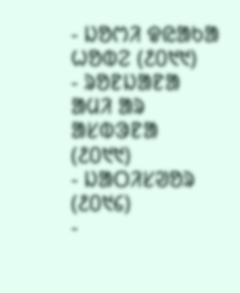- ᱡᱚᱬᱤ ᱫᱭᱟᱠᱟ ᱦᱚᱵᱮ (᱒᱐᱑᱑)
- ᱨᱚᱱᱡᱟᱱᱟ ᱟᱢᱤ ᱟᱨ ᱟᱥᱵᱳᱱᱟ (᱒᱐᱑᱑)
- ᱡᱟᱛᱤᱥᱣᱚᱨ (᱒᱐᱑᱔)
-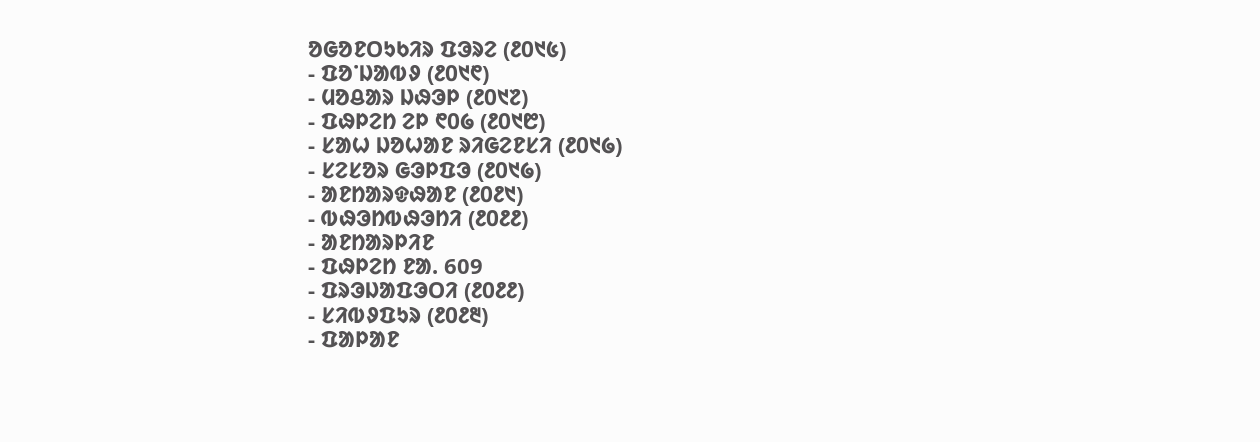ᱚᱜᱚᱱᱛᱩᱠᱤᱨ ᱯᱳᱨᱮ (᱒᱐᱑᱕)
- ᱯᱚᱸᱡᱟᱵᱽ (᱒᱐᱑᱖)
- ᱢᱚᱪᱟᱨ ᱡᱷᱳᱞ (᱒᱐᱑᱗)
- ᱯᱷᱞᱮᱴ ᱮᱞ ᱖᱐᱙ (᱒᱐᱑᱘)
- ᱥᱟᱦ ᱡᱚᱦᱟᱱ ᱨᱤᱜᱮᱱᱥᱤ (᱒᱐᱑᱙)
- ᱥᱮᱥᱚᱨ ᱜᱳᱞᱯᱳ (᱒᱐᱑᱙)
- ᱟᱱᱴᱟᱨᱫᱷᱟᱱ (᱒᱐᱒᱑)
- ᱵᱷᱳᱴᱵᱷᱳᱴᱤ (᱒᱐᱒᱒)
- ᱟᱱᱴᱟᱨᱞᱤᱱ
- ᱯᱷᱞᱮᱴ ᱱᱟ. 609
- ᱯᱨᱳᱡᱟᱯᱳᱛᱤ (᱒᱐᱒᱒)
- ᱥᱤᱵᱽᱯᱩᱨ (᱒᱐᱒᱓)
- ᱯᱟᱞᱟᱱ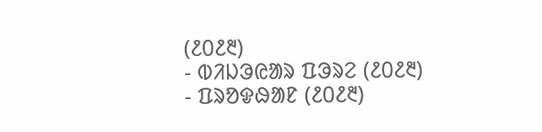(᱒᱐᱒᱓)
- ᱵᱤᱡᱳᱭᱟᱨ ᱯᱳᱨᱮ (᱒᱐᱒᱓)
- ᱯᱨᱚᱫᱷᱟᱱ (᱒᱐᱒᱓)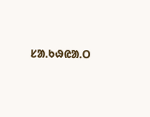ᱥᱟᱹᱠᱷᱭᱟᱹᱛ